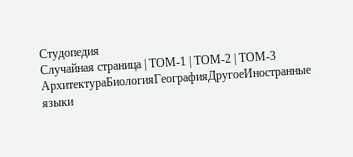Студопедия
Случайная страница | ТОМ-1 | ТОМ-2 | ТОМ-3
АрхитектураБиологияГеографияДругоеИностранные языки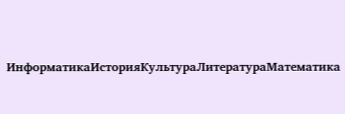ИнформатикаИсторияКультураЛитератураМатематика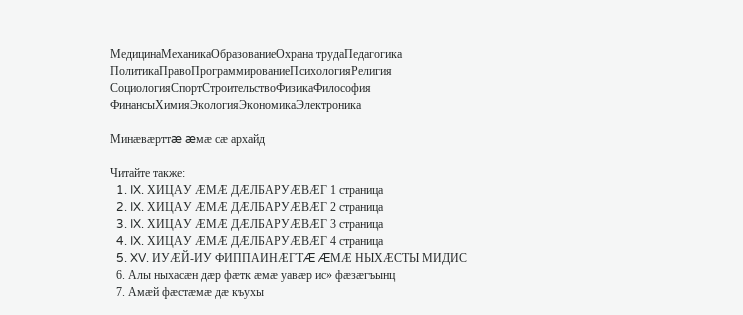МедицинаМеханикаОбразованиеОхрана трудаПедагогика
ПолитикаПравоПрограммированиеПсихологияРелигия
СоциологияСпортСтроительствоФизикаФилософия
ФинансыХимияЭкологияЭкономикаЭлектроника

Минæвæрттæ æмæ сæ архайд

Читайте также:
  1. IX. ХИЦАУ ÆМÆ ДÆЛБАРУÆВÆГ 1 страница
  2. IX. ХИЦАУ ÆМÆ ДÆЛБАРУÆВÆГ 2 страница
  3. IX. ХИЦАУ ÆМÆ ДÆЛБАРУÆВÆГ 3 страница
  4. IX. ХИЦАУ ÆМÆ ДÆЛБАРУÆВÆГ 4 страница
  5. XV. ИУÆЙ-ИУ ФИППАИНÆГТÆ ÆМÆ НЫХÆСТЫ МИДИС
  6. Алы ныхасæн дæр фæтк æмæ уавæр ис» фæзæгъынц
  7. Амæй фæстæмæ дæ къухы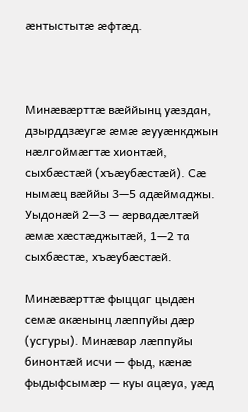æнтыстытæ æфтæд.



Минæвæрттæ вæййынц уæздан, дзырддзæугæ æмæ æууæнкджын нæлгоймæгтæ хионтæй, сыхбæстæй (хъæубæстæй). Сæ нымæц вæййы 3—5 адæймаджы. Уыдонæй 2—3 — æрвадæлтæй æмæ хæстæджытæй, 1—2 та сыхбæстæ, хъæубæстæй.

Минæвæрттæ фыццаг цыдæн семæ акæнынц лæппуйы дæр (усгуры). Минæвар лæппуйы бинонтæй исчи — фыд, кæнæ фыдыфсымæр — куы ацæуа, уæд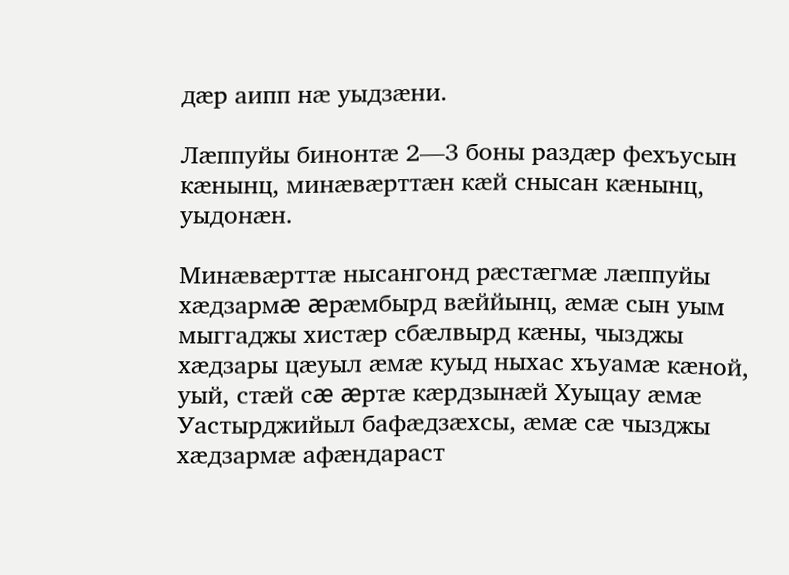дæр аипп нæ уыдзæни.

Лæппуйы бинонтæ 2—3 боны раздæр фехъусын кæнынц, минæвæрттæн кæй снысан кæнынц, уыдонæн.

Минæвæрттæ нысангонд рæстæгмæ лæппуйы хæдзармæ æрæмбырд вæййынц, æмæ сын уым мыггаджы хистæр сбæлвырд кæны, чызджы хæдзары цæуыл æмæ куыд ныхас хъуамæ кæной, уый, стæй сæ æртæ кæрдзынæй Хуыцау æмæ Уастырджийыл бафæдзæхсы, æмæ сæ чызджы хæдзармæ афæндараст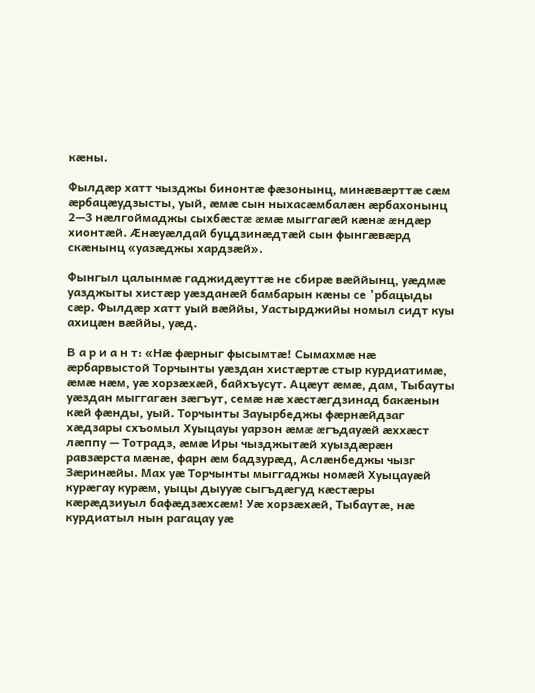кæны.

Фылдæр хатт чызджы бинонтæ фæзонынц, минæвæрттæ сæм æрбацæудзысты, уый, æмæ сын ныхасæмбалæн æрбахонынц 2—3 нæлгоймаджы сыхбæстæ æмæ мыггагæй кæнæ æндæр хионтæй. Æнæуæлдай буцдзинæдтæй сын фынгæвæрд скæнынц «уазæджы хардзæй».

Фынгыл цалынмæ гаджидæуттæ не сбирæ вæййынц, уæдмæ уазджыты хистæр уæзданæй бамбарын кæны се ’рбацыды сæр. Фылдæр хатт уый вæййы, Уастырджийы номыл сидт куы ахицæн вæййы, уæд.

В а р и а н т: «Нæ фæрныг фысымтæ! Сымахмæ нæ æрбарвыстой Торчынты уæздан хистæртæ стыр курдиатимæ, æмæ нæм, уæ хорзæхæй, байхъусут. Ацæут æмæ, дам, Тыбауты уæздан мыггагæн зæгъут, семæ нæ хæстæгдзинад бакæнын кæй фæнды, уый. Торчынты Зауырбеджы фæрнæйдзаг хæдзары схъомыл Хуыцауы уарзон æмæ æгъдауæй æххæст лæппу — Тотрадз, æмæ Иры чызджытæй хуыздæрæн равзæрста мæнæ, фарн æм бадзурæд, Аслæнбеджы чызг Зæринæйы. Мах уæ Торчынты мыггаджы номæй Хуыцауæй курæгау курæм, уыцы дыууæ сыгъдæгуд кæстæры кæрæдзиуыл бафæдзæхсæм! Уæ хорзæхæй, Тыбаутæ, нæ курдиатыл нын рагацау уæ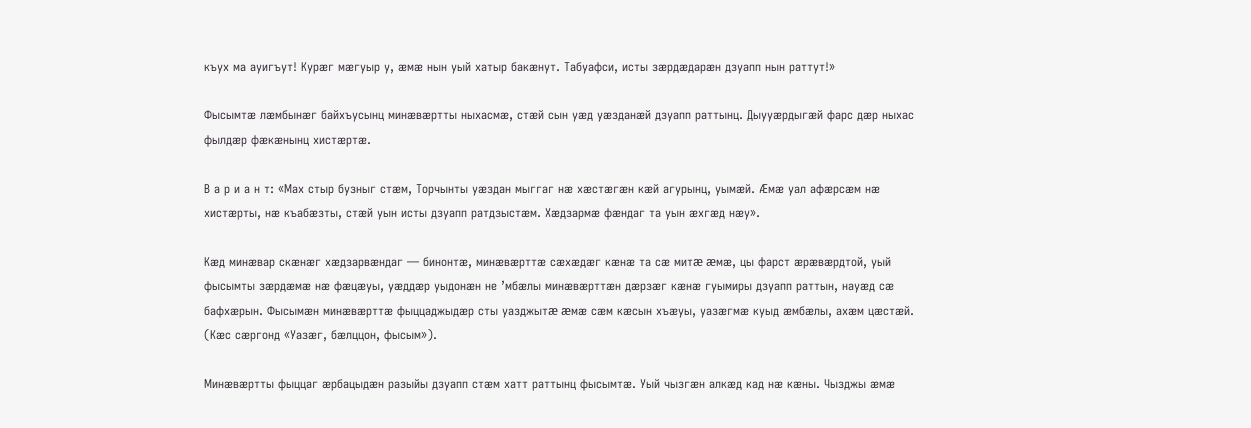къух ма ауигъут! Курæг мæгуыр у, æмæ нын уый хатыр бакæнут. Табуафси, исты зæрдæдарæн дзуапп нын раттут!»

Фысымтæ лæмбынæг байхъусынц минæвæртты ныхасмæ, стæй сын уæд уæзданæй дзуапп раттынц. Дыууæрдыгæй фарс дæр ныхас фылдæр фæкæнынц хистæртæ.

В а р и а н т: «Мах стыр бузныг стæм, Торчынты уæздан мыггаг нæ хæстæгæн кæй агурынц, уымæй. Æмæ уал афæрсæм нæ хистæрты, нæ къабæзты, стæй уын исты дзуапп ратдзыстæм. Хæдзармæ фæндаг та уын æхгæд нæу».

Кæд минæвар скæнæг хæдзарвæндаг — бинонтæ, минæвæрттæ сæхæдæг кæнæ та сæ митæ æмæ, цы фарст æрæвæрдтой, уый фысымты зæрдæмæ нæ фæцæуы, уæддæр уыдонæн не ’мбæлы минæвæрттæн дæрзæг кæнæ гуымиры дзуапп раттын, науæд сæ бафхæрын. Фысымæн минæвæрттæ фыццаджыдæр сты уазджытæ æмæ сæм кæсын хъæуы, уазæгмæ куыд æмбæлы, ахæм цæстæй. (Кæс сæргонд «Уазæг, бæлццон, фысым»).

Минæвæртты фыццаг æрбацыдæн разыйы дзуапп стæм хатт раттынц фысымтæ. Уый чызгæн алкæд кад нæ кæны. Чызджы æмæ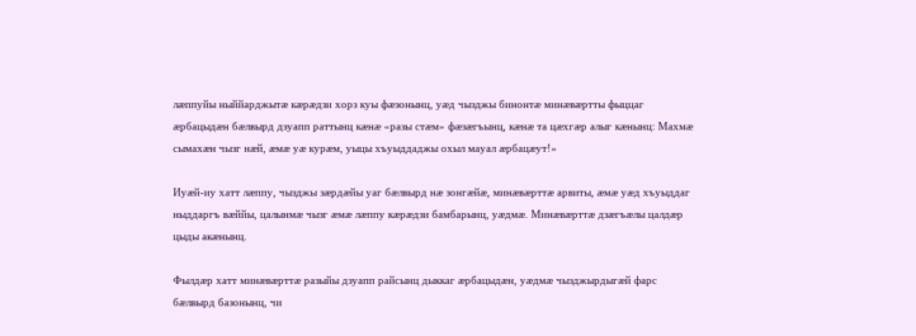лæппуйы ныййарджытæ кæрæдзи хорз куы фæзонынц, уæд чызджы бинонтæ минæвæртты фыццаг æрбацыдæн бæлвырд дзуапп раттынц кæнæ «разы стæм» фæзæгъынц, кæнæ та цæхгæр алыг кæнынц: Махмæ сымахæн чызг нæй, æмæ уæ курæм, уыцы хъуыддаджы охыл мауал æрбацæут!»

Иуæй-иу хатт лæппу, чызджы зæрдæйы уаг бæлвырд нæ зонгæйæ, минæвæрттæ арвиты, æмæ уæд хъуыддаг ныддаргъ вæййы, цалынмæ чызг æмæ лæппу кæрæдзи бамбарынц, уæдмæ. Минæвæрттæ дзæгъæлы цалдæр цыды акæнынц.

Фылдæр хатт минæвæрттæ разыйы дзуапп райсынц дыккаг æрбацыдæн, уæдмæ чызджырдыгæй фарс бæлвырд базонынц, чи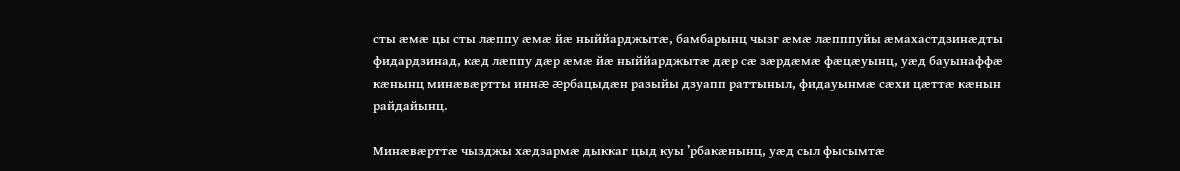сты æмæ цы сты лæппу æмæ йæ ныййарджытæ, бамбарынц чызг æмæ лæпппуйы æмахастдзинæдты фидардзинад, кæд лæппу дæр æмæ йæ ныййарджытæ дæр сæ зæрдæмæ фæцæуынц, уæд бауынаффæ кæнынц минæвæртты иннæ æрбацыдæн разыйы дзуапп раттыныл, фидауынмæ сæхи цæттæ кæнын райдайынц.

Минæвæрттæ чызджы хæдзармæ дыккаг цыд куы ’рбакæнынц, уæд сыл фысымтæ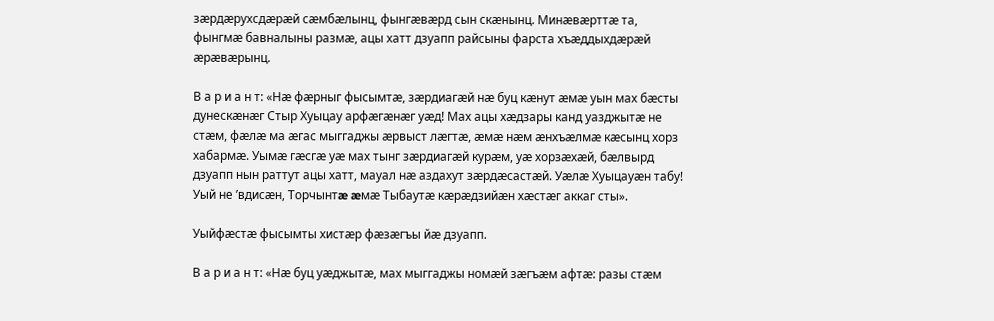зæрдæрухсдæрæй сæмбæлынц, фынгæвæрд сын скæнынц. Минæвæрттæ та, фынгмæ бавналыны размæ, ацы хатт дзуапп райсыны фарста хъæддыхдæрæй æрæвæрынц.

В а р и а н т: «Нæ фæрныг фысымтæ, зæрдиагæй нæ буц кæнут æмæ уын мах бæсты дунескæнæг Стыр Хуыцау арфæгæнæг уæд! Мах ацы хæдзары канд уазджытæ не стæм, фæлæ ма æгас мыггаджы æрвыст лæгтæ, æмæ нæм æнхъæлмæ кæсынц хорз хабармæ. Уымæ гæсгæ уæ мах тынг зæрдиагæй курæм, уæ хорзæхæй, бæлвырд дзуапп нын раттут ацы хатт, мауал нæ аздахут зæрдæсастæй. Уæлæ Хуыцауæн табу! Уый не ’вдисæн, Торчынтæ æмæ Тыбаутæ кæрæдзийæн хæстæг аккаг сты».

Уыйфæстæ фысымты хистæр фæзæгъы йæ дзуапп.

В а р и а н т: «Нæ буц уæджытæ, мах мыггаджы номæй зæгъæм афтæ: разы стæм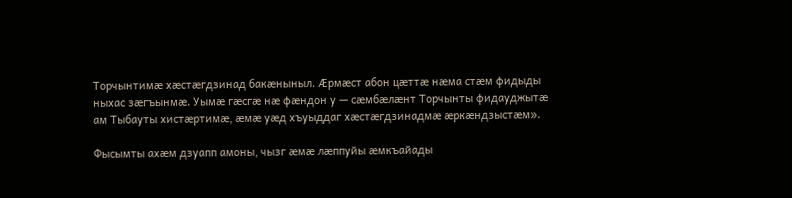Торчынтимæ хæстæгдзинад бакæныныл. Æрмæст абон цæттæ нæма стæм фидыды ныхас зæгъынмæ. Уымæ гæсгæ нæ фæндон у — сæмбæлæнт Торчынты фидауджытæ ам Тыбауты хистæртимæ, æмæ уæд хъуыддаг хæстæгдзинадмæ æркæндзыстæм».

Фысымты ахæм дзуапп амоны, чызг æмæ лæппуйы æмкъайады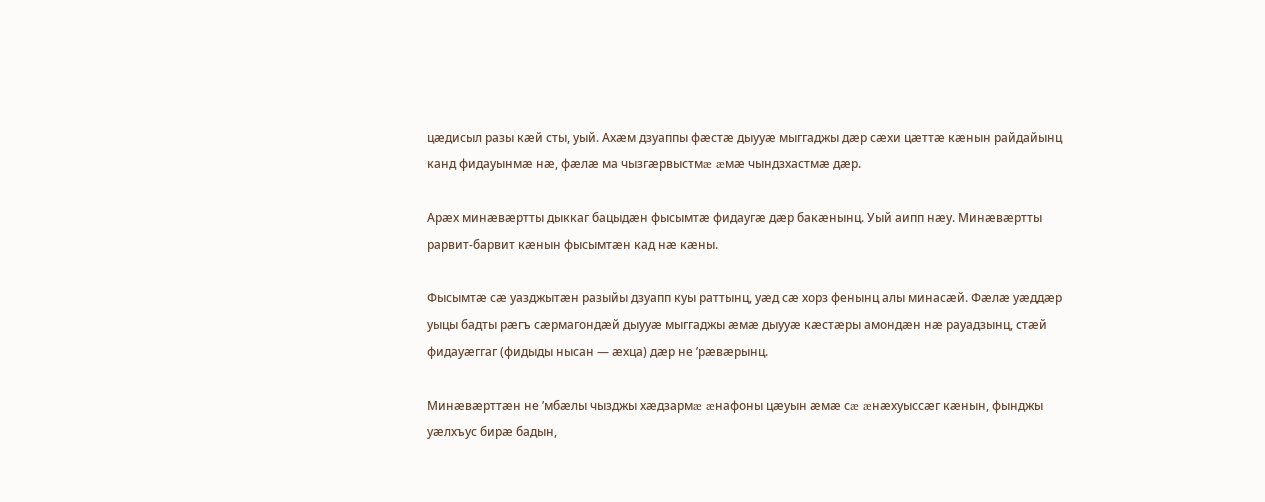цæдисыл разы кæй сты, уый. Ахæм дзуаппы фæстæ дыууæ мыггаджы дæр сæхи цæттæ кæнын райдайынц канд фидауынмæ нæ, фæлæ ма чызгæрвыстмæ æмæ чындзхастмæ дæр.

Арæх минæвæртты дыккаг бацыдæн фысымтæ фидаугæ дæр бакæнынц. Уый аипп нæу. Минæвæртты рарвит-барвит кæнын фысымтæн кад нæ кæны.

Фысымтæ сæ уазджытæн разыйы дзуапп куы раттынц, уæд сæ хорз фенынц алы минасæй. Фæлæ уæддæр уыцы бадты рæгъ сæрмагондæй дыууæ мыггаджы æмæ дыууæ кæстæры амондæн нæ рауадзынц, стæй фидауæггаг (фидыды нысан — æхца) дæр не ’рæвæрынц.

Минæвæрттæн не ’мбæлы чызджы хæдзармæ æнафоны цæуын æмæ сæ æнæхуыссæг кæнын, фынджы уæлхъус бирæ бадын,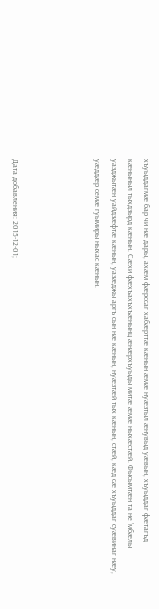хъуыддагмæ бар чи нæ дары, ахæм фæрссаг хабæрттæ кæнын æмæ нуæзтыл æнувыд уæвын, хъуыддаг фæтагъд кæныныл тыхдзырд кæнын. Сæхи фæхъахъхъæнынц æнæрхъуыды митæ æмæ ныхæстæй. Фысымтæн та не ’мбæлы уазджытæн уайдзæфтæ кæнын, уазæджы аргъ сын нæ кæнын, нуæзтæй тых кæнын, стæй, кæд сæ хъуыддаг суæвинаг нæу, уæддæр семæ гуымиры ныхас кæнын.




Дата добавления: 2015-12-01;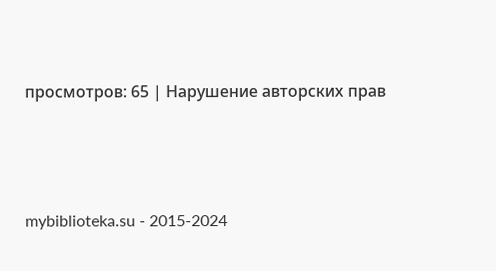просмотров: 65 | Нарушение авторских прав



mybiblioteka.su - 2015-2024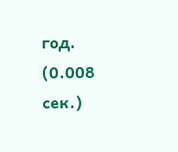год. (0.008 сек.)